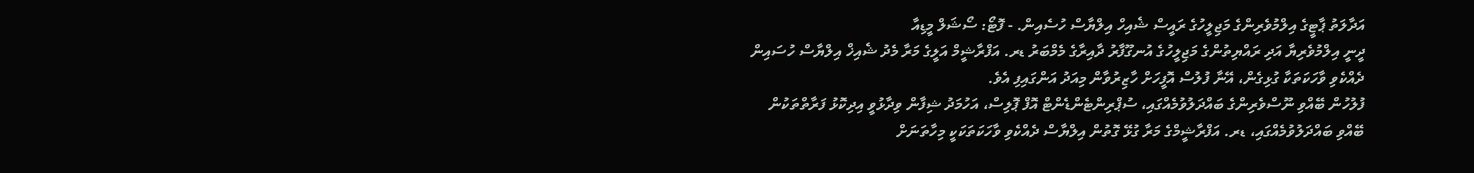އަދާލަތު ޕާޓީގެ އިލްމުވެރިންގެ މަޖިލީހުގެ ރައީސް ޝެއިހް އިލްޔާސް ހުސެއިން. - ފޮޓޯ: ސޯޝަލް މީޑިއާ
ދީނީ އިލްމުވެރިޔާ އަދި ރައްޔިތުންގެ މަޖިލީހުގެ އުނގޫފާރު ދާއިރާގެ މެމްބަރު ޑރ. އަފްރާޝީމް އަލީގެ މަރާ މެދު ޝެއިޚް އިލްޔާސް ހުސައިން ދެއްކެވި ވާހަކަތަކާ ގުޅިގެން، އޭނާ ފުލުސް އޮފީހަށް ހާޒިރުވާން މިއަދު އަންގައިފި އެވެ.
ފުލުހުން ބޭއްވި ނޫސްވެރިންގެ ބައްދަލުވުމެއްގައި، ސުޕްރިންޓެންޑެންޓް އޮފް ޕޮލިސް، އަހުމަދު ޝިފާން ވިދާޅުވީ އިދިކޮޅު ފަރާތްތަކުން ބޭއްވި ބައްދަލުވުމެއްގައި، ޑރ. އަފްރާޝީމްގެ މަރާ ގުޅޭ ގޮތުން އިލްޔާސް ދެއްކެވި ވާހަކަތަކަކީ މިހާތަނަށް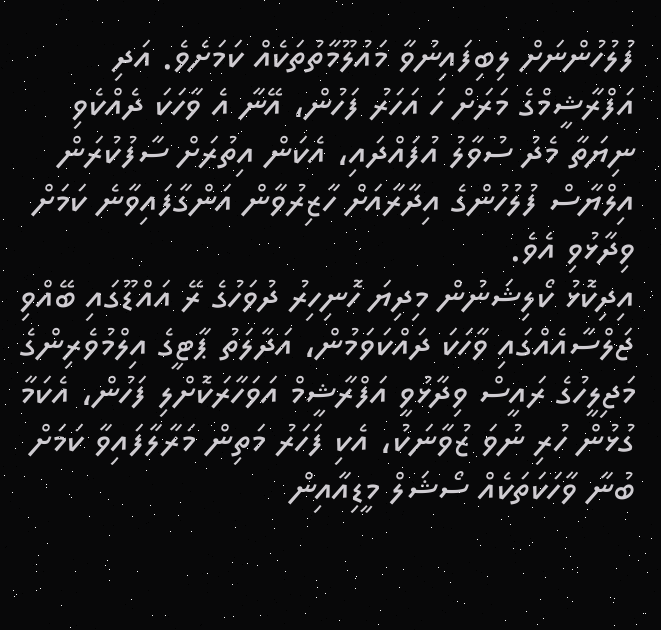ފުލުހުންނަށް ލިބިފައިނުވާ މައުލޫމާތުތަކެއް ކަމަށެވެ. އަދި އަފްރާޝީމްގެ މަރަށް ހަ އަހަރު ފަހުން، އޭނާ އެ ވާހަކަ ދެއްކެވި ނިޔަތާ މެދު ސުވާލު އުފައްދައި، އެކަން އިތުރަށް ސާފުކުރަން އިލްޔާސް ފުލުހުންގެ އިދާރާއަށް ހާޒިރުވާން އަންގާފައިވާނެ ކަމަށް ވިދާޅުވި އެވެ.
އިދިކޮޅު ކޯލިޝަނުން މިދިޔަ ހޮނިހިރު ދުވަހުގެ ރޭ އައްޑޫގައި ބޭއްވި ޖަލްސާއެއްގައި ވާހަކަ ދައްކަވަމުން، އަދާލަތު ޕާޓީގެ އިލްމުވެރިންގެ މަޖިލީހުގެ ރައީސް ވިދާޅުވީ އަފްރާޝީމް އަވަހާރަކޮށްލި ފަހުން، އެކަމާ ގުޅުން ހުރި ނުވަ ޒުވާނަކު، އެކި ފަހަރު މަތިން މަރާލާފައިވާ ކަމަށް ބުނާ ވާހަކަތަކެއް ސޯޝަލް މީޑިއާއިން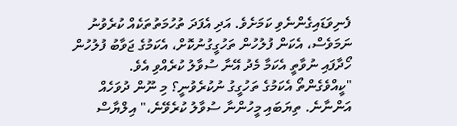ފެނިވަޑައިގެންނެވި ކަމަށެވެ. އަދި އެފަދަ ތުހުމަތުތަކެއް ކުރެވުނު ނަމަވެސް، އެކަން ފުލުހުން ތަހުގީގުނުކޮށް، އެކަމުގެ ޖަވާބު ފުލުހުން ހޯދާފައި ނުވާތީ އެކަމާ މެދު އޭނާ ސުވާލު ކުރެއްވި އެވެ.
"ކީއްވެގެންތޯ އެކަމުގެ ތަހުގީގު ނުކުރެވުނީ؟ މި ނޫން ދުވަހެއް އަންނާނެ. ތިޔަބައި މީހުންނާ ސުވާލު ކުރެވޭނެ،" އިލްޔާސް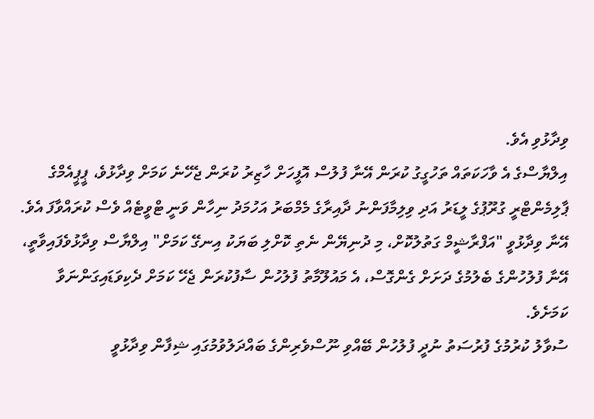ވިދާޅުވި އެވެ.
އިލްޔާސްގެ އެ ވާހަކަތައް ތަހުގީގު ކުރަން އޭނާ ފުލުސް އޮފީހަށް ހާޒިރު ކުރަން ޖެހޭނެ ކަމަށް ވިދާޅުވެ، ޕީޕީއެމްގެ ޕާލިމެންޓްރީ ގުރޫޕުގެ ލީޑަރު އަދި ވިލިމާފަންނު ދާއިރާގެ މެމްބަރު އަހުމަދު ނިހާން ވަނީ ޓްވީޓެއް ވެސް ކުރައްވާފަ އެވެ.
އޭނާ ވިދާޅުވީ "އަފްރާޝީމް ގަތުލުކޮށް، މި ދުނިޔޭން ނެތި ކޮށްލި ބަޔަކު އިނގޭ ކަމަށް" އިލްޔާސް ވިދާޅުވެފައިވާތީ، އޭނާ ފުލުހުންގެ ބެލުމުގެ ދަށަށް ގެންގޮސް، އެ މައުލޫމާތު ފުލުހުން ސާފުކުރަން ޖެހޭ ކަމަށް ދެކިވަޑައިގަންނަވާ ކަމަށެވެ.
ސުވާލު ކުރުމުގެ ފުރުސަތު ނުދީ ފުލުހުން ބޭއްވި ނޫސްވެރިންގެ ބައްދަލުވުމުގައި ޝިފާން ވިދާޅުވީ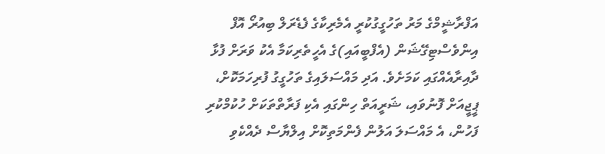އަފްރާޝީމްގެ މަރު ތަހުގީގުކުރީ އެމެރިކާގެ ފެޑެރަލް ބިއުރޯ އޮފް އިންވެސްޓިގޭޝަން (އެފްބީއައި)ގެ އެހީތެރިކަމާ އެކު ވަރަށް ފުޅާ ދާއިރާއެއްގައި ކަމަށެވެ. އަދި މައްސަލައިގެ ތަހުގީގު ފުރިހަމަކޮށް، ޕީޖީއަށް ފޮނުވައި، ޝަރީއަތް ހިންގައި އެކި ފަރާތްތަކަށް ހުކުމްކުރި ފަހުން، އެ މައްސަލަ އަލުން ފެންމަތިކޮށް އިލްޔާސް ދެއްކެވި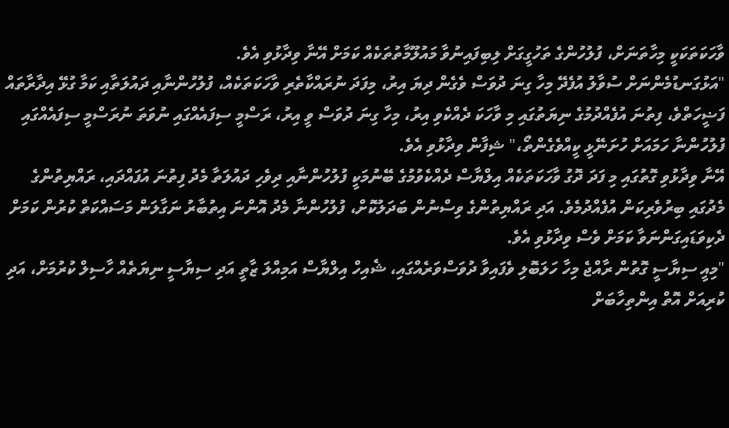ވާހަކަތަކަކީ މިހާތަނަށް، ފުލުހުންގެ ތަހުގީގަށް ލިބިފައިނުވާ މައުލޫމާތުތަކެއް ކަމަށް އޭނާ ވިދާޅުވި އެވެ.
"އަޅުގަނޑުމެންނަށް ސުވާލު އުފެދޭ މިހާ ގިނަ ދުވަސް ވެގެން ދިޔަ އިރު، މިފަދަ ނުރައްކާތެރި ވާހަކަތަކެއް، ފުލުހުންނާއި ދައުލަތާއި ކަމާ ގުޅޭ އިދާރާތައް ފަޟީހަތްވެ، ފިތުނަ އުފެއްދުމުގެ ނިޔަތުގައި މި ވާހަކަ ދެއްކެވި އިރު، މިހާ ގިނަ ދުވަސް ވީ އިރު، ރަސްމީ ސިފައެއްގައި ނުވަތަ ނުރަސްމީ ސިފައެއްގައި ފުލުހުންނާ ހަމައަށް ހުށަނޭޅީ ކީއްވެގެންތޯ،" ޝިފާން ވިދާޅުވި އެވެ.
އޭނާ ވިދާޅުވި ގޮތުގައި މި ފަދަ ދޮގު ވާހަކަތަކެއް އިލްޔާސް ދެއްކެވުމުގެ ބޭނުމަކީ ފުލުހުންނާއި ދިވެހި ދައުލަތާ މެދު ފިތުނަ އުފައްދައި، ރައްޔިތުންގެ މެދުގައި ބިރުވެރިކަން އުފެއްދުމެވެ. އަދި ރައްޔިތުންގެ ވިސްނުން ބަދަލުކޮށް، ފުލުހުންނާ މެދު އޮންނަ އިތުބާރު ނަގާލަން މަސައްކަތް ކުރުން ކަމަށް ދެކިވަޑައިގަންނަވާ ކަމަށް ވެސް ވިދާޅުވި އެވެ.
"މިއީ ސިޔާސީ ގޮތުން ރާއްޖެ މިހާ ހަލަބޮލި ވެފައިވާ ދުވަސްވަރެއްގައި، ޝެއިހް އިލްޔާސް އަމިއްލަ ޒާތީ އަދި ސިޔާސީ ނިޔަތެއް ހާސިލް ކުރުމަށް، އަދި ކުރިއަށް އޮތް އިންތިހާބަށް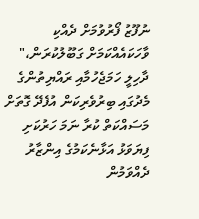ނުފޫޒު ފޯރުވުމަށް ދެއްކި ވާހަކައެއްކަމަށް ގަބޫލުކުރަން،" ދާހިލީ ހަމަޖެހުމާއި ރައްޔިތުންގެ މެދުގައި ބިރުވެރިކަން އުފެދޭ ގޮތަށް މަސައްކަތް ކުރާ ނަމަ ހަރުކަށި ފިޔަވަޅު އަޅާނެކަމުގެ އިންޒާރު ދެއްވަމުން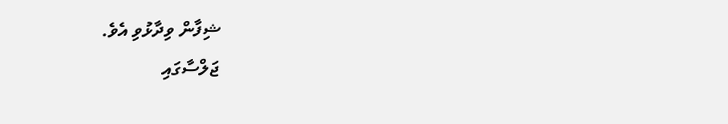ޝިފާން ވިދާޅުވި އެވެ.
ޖަލްސާގައި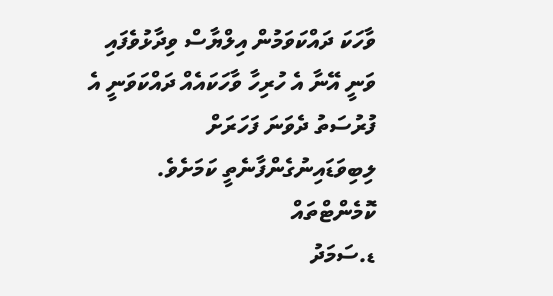ވާހަކަ ދައްކަވަމުން އިލްޔާސް ވިދާޅުވެފައި ވަނީ އޭނާ އެ ހުރިހާ ވާހަކައެއް ދައްކަވަނީ އެ ފުރުސަތު ދެވަނަ ފަހަރަށް ލިބިވަޑައިނުގެންފާނެތީ ކަމަށެވެ.
ކޮމެންޓްތައް
ޑ.ސަމަދު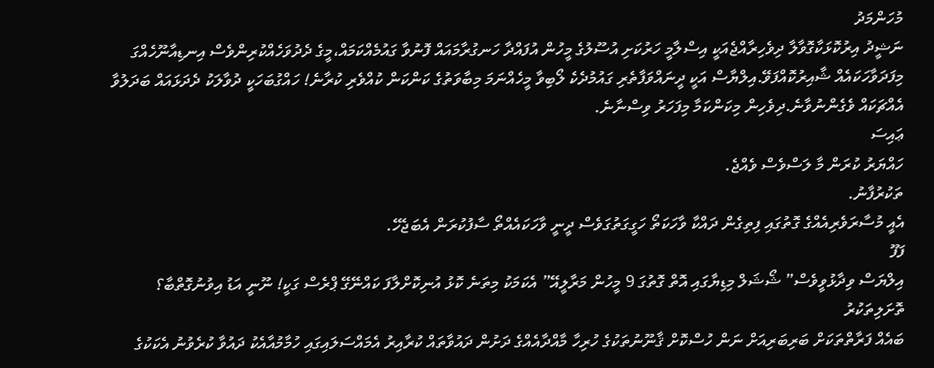މުހަންމަދު
ނަޝީދު އިރުކޮޅަކާގޮވާލާ ދިވެހިރާއްޖެއަކީ އިސްލާމީ ހަރުކަށި އުސޫލުގެ މީހުން އުފައްދާ ހަނގުރާމައައް ފޮނުވާ ގައުމެއްކަމައް،މީގެ ދެދުވަހެއްކުރިންވެސް އިނޑިއާނޫހެއްގަ މިފަދަވާހަކައެއް ޝާއިރުކޮއްފަވޭ.އިލްޔާސް އަކީ ދީނައްވަފާތެރި ގައުމުދެކެ ލޯބިވާ މީހެއްނަމަ މިބާވަތުގެ ކަންކަން ކުއްވެރި ކުރާނެ! ހައްގުބަހަކީ ދުވާލަކު ދެދަޅައައް ބަދަލުވާ އެއްޗަކައް ވެގެންނުވާނެ.ދިވެހިން މިކަންކަމާ މިފަހަރު ވިސްނާނެ.
ޢައިސަ
ހައްޔަރު ކުރަން މާ ލަސްވެސް ވެއްޖެ.
ތަކުރުފާނު.
އެއީ މުސާރަވެރިއެއްގެ ގޮތުގައި ފިތިގެން ދައްކާ ވާހަކަތޯ ހަގީގަތުގަވެސް ދީނީ ވާހަކައެއްތޯ ސާފުކުރަން އެބަޖެހޭ.
ފަފޫ
އިލްޔަސް ވިދާޅުވީވެސް” ޝޯޝަލް މިޑިޔާގައި އޮތް ގޮތުގަ 9 މީހުން މަރާލީއޭ” އެކަމަކު މިތަނެ ކޮޅު އުނިކޮށްލާފަ ކައްނޭގޭ ޕްރެސް ގަކީ! ނޫނީ އަޑު އިވުނުގޮތްބާ؟
ތޮށަލިތަކުރު
ބައެއް ފަރާތްތަކަށް ބަރިބަރިއަށް ނަން ހުސްކޮށް ޤާނޫނުތަކުގެ ހުރިހާ މާއްދާއެއްގެ ދަށުން ދައުވާތައް ކުރާއިރު އެމައްސަލައިގައި ހުމާމުއާއެކު ދައުވާ ކުރެވުނު އެކަކުގެ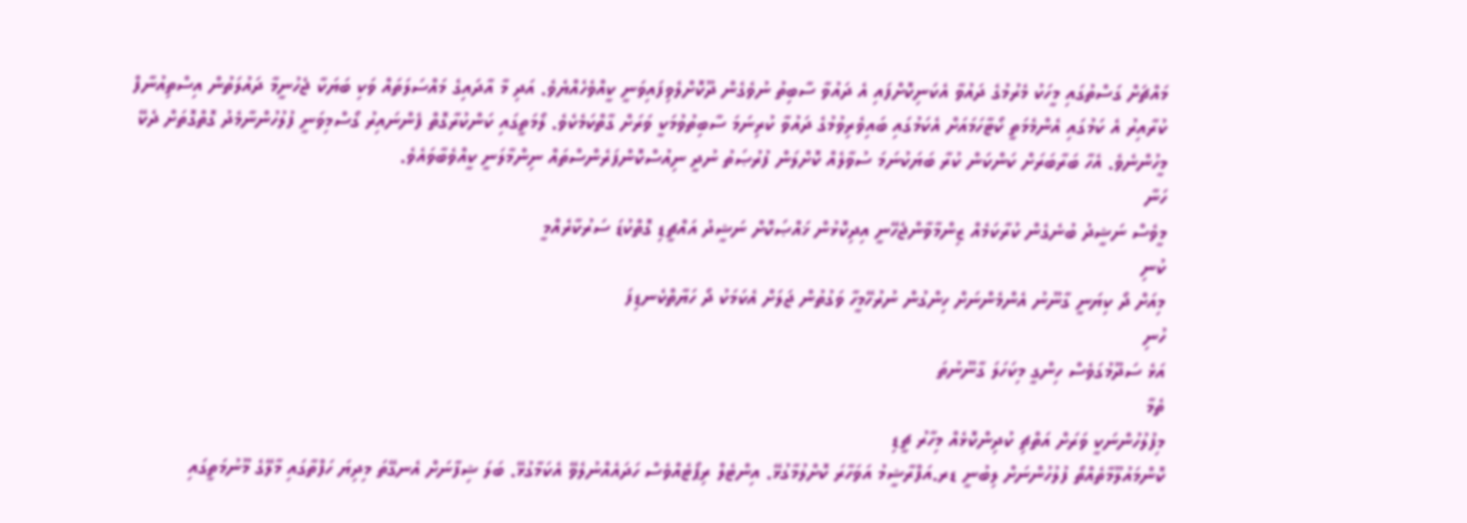މައްޗަށް ގަސްތުގައި މީހަކު މެރުމުގެ ދައުވާ އެކަނިކޮށްފައި އެ ދައުވާ ސާބިތު ނުވެގެން ދޫކޮށްލެވިފައިވަނީ ކީއްވެހެއްޔެވެ. އަދި މާ އާދައިގެ މައްސަލަތައް ވަކި ބަޔަކާ ޖެހުނީމާ ދައުލަތުން އިސްތިއުނާފް ކުރާއިރު އެ ކަމުގައި އެންމެމަތީ ކޯޓާހަމައަށް އެކަމުގައި ބައިވެރިވުމުގެ ދައުވާ ކުރިނަމަ ސާބިތުވުމަކީ ވަރަށް ގާތްކަމެކެވެ. ލޯމަތީގައި ކަންކުރާގޮތް ފެންނައިރު ގޯސްމިވަނީ ފުލުހުންނާމެދު ގޮތްގޮތަށް ދެކޭ މީހުންނެވެ. އެހާ ބަރާބަރަށް ކަންކަން ކުރާ ބަޔަކުނަމަ ސުވާލެއް ކޮށްލަން ފުރުޞަތު ނުދީ ނިއުސްކޮންފަރެންސްތައް ނިންމާލަނީ ކީއްވެބާވައެވެ.
ހަނާ
މީވެސް ނަޝީދު ބުނެގެން ކުރާކަމެއް ޒިންމާވާންޖެހޭނީ އިދިކޮޅުން ޚައްޞަކޮށް ނަޝީދު އައްޗީޑި ގޮތްކުޑަ ސަރުކާރެއްމީ
ކުނި
މިއަށް ދޯ ކިޔަނީ ގާނޫނު އެންމެންނަށް ހިންގުން ނުރުހޭމީހާ ވަގުތުން ޖަލަށް އެކަމަކު ދޯ ހަޔާތްކެނޑިފަ
ހުނި
އަޅެ ސަދޫމުގަވެސް ހިންގީ މިކަހަލަ ގާނޫނުތަ
ތެމާ
މިފުލުހުންނަކީ ވަރަށް އަތްޗި ކުދިންކޮޅެއް މިހާރު ޗީޑި
ކޮންމައުލޫމާތެއްތޯ ފުލުހުންނަށް ލިބުނީ ޑރ.އަފްރާޝީމު އަވަހާރަ ކޮށްލުމާގުޅޭ. އިންޓެލް ރިޕޯޓެއްވެސް ހަދައެއްނުލެވޭ އެކަމާގުޅޭ. ބަލަ ޝިފާނަށް އެނގޭތަ މިދިޔަ ހަފްތާގައި މާލޭގެ މޫނުމަތީގައި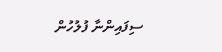ސިފައިންނާ ފުލުހުން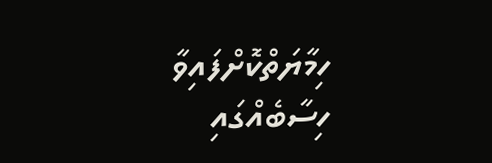ހިމާޔަތްކޮށްފައިވާ ހިސާބެއްގައި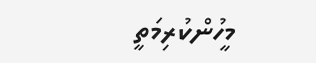މީހުންކުރިމަތީ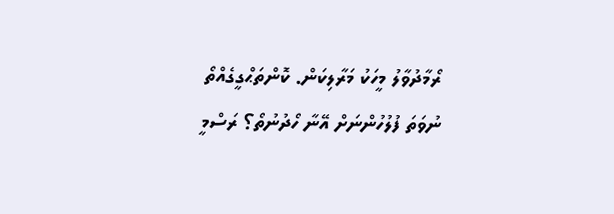ރޯމާދުވާލު މީހަކު މަރާލިކަން. ކޮންތަޙްގީގެއްތޯ ނުވަތަ ފުލުހުންނަށް އޭނާ ހޯދުނުތޯ؟ ރަސްމީ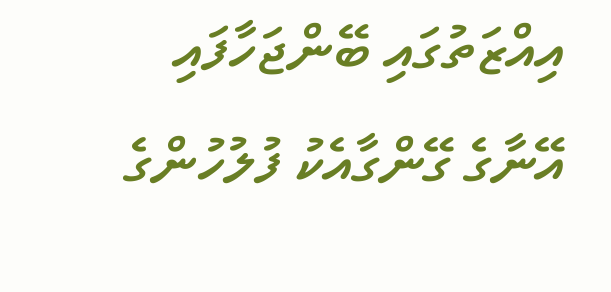އިއްޒަތުގައި ބޭންޖަހާފައި އޭނާގެ ގޭންގާއެކު ފުލުހުންގެ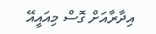އިދާރާއަށް ގޮސް މިއައީއޭ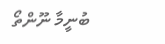ބުނީމާ ނޫންތޯ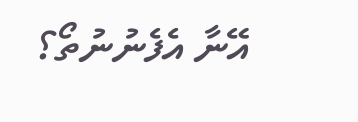އޭނާ އެފެނުނުތޯ؟